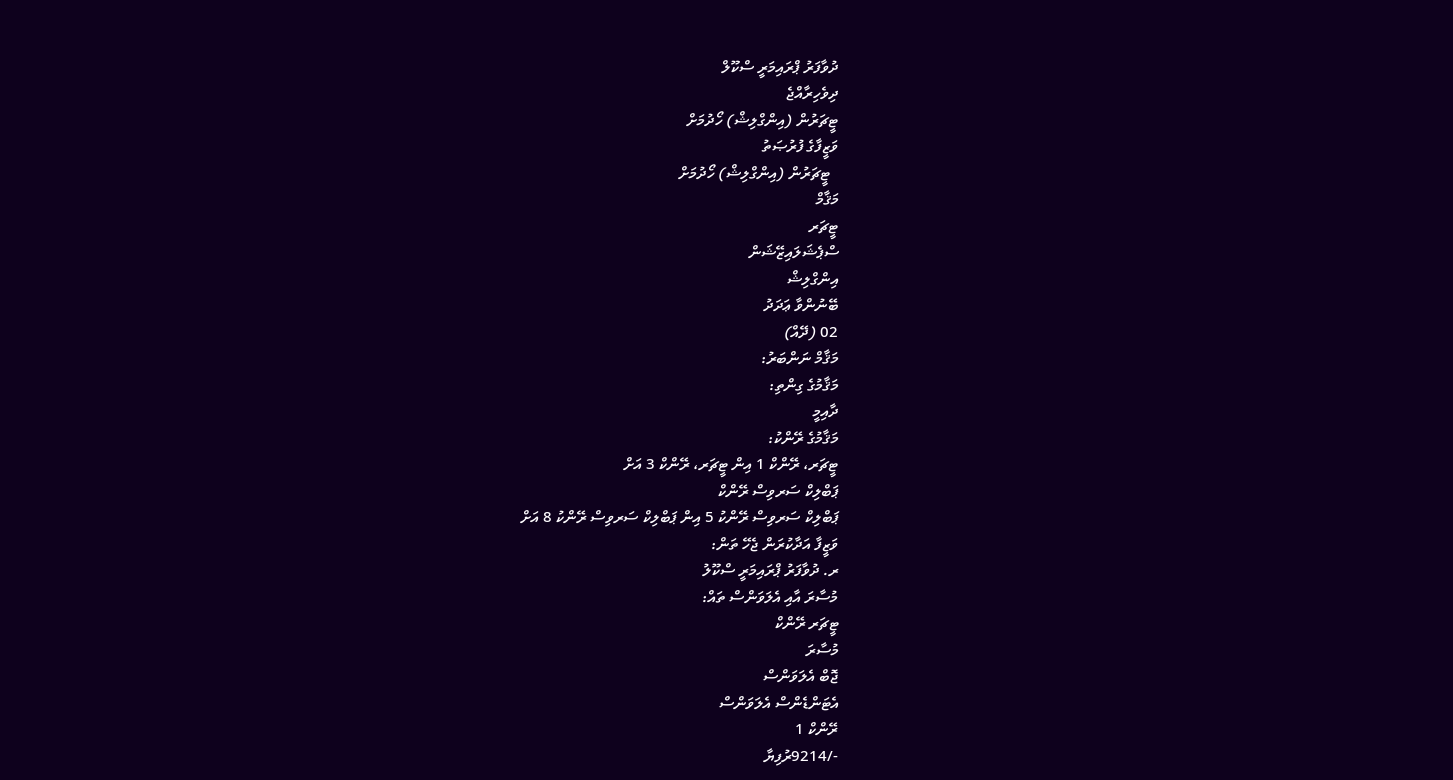ދުވާފަރު ޕްރައިމަރީ ސްކޫލް
ދިވެހިރާއްޖެ
ޓީޗަރުން (އިންގްލިޝް) ހޯދުމަށް
ވަޒީފާގެ ފުރުޞަތު
  ޓީޗަރުން (އިންގްލިޝް) ހޯދުމަށް
މަޤާމް
ޓީޗަރ
ސްޕެޝަލައިޒޭޝަން
އިންގްލިޝް
ބޭނުންވާ ޢަދަދު
02 (ދޭއް)
މަޤާމް ނަންބަރު:
މަޤާމުގެ ގިންތި:
ދާއިމީ
މަޤާމުގެ ރޭންކު:
ޓީޗަރ، ރޭންކް 1 އިން ޓީޗަރ، ރޭންކް 3 އަށް
ޕަބްލިކް ސަރވިސް ރޭންކް
ޕަބްލިކް ސަރވިސް ރޭންކު 5 އިން ޕަބްލިކް ސަރވިސް ރޭންކު 8 އަށް
ވަޒީފާ އަދާކުރަން ޖެހޭ ތަން:
ރ. ދުވާފަރު ޕްރައިމަރީ ސްކޫލު
މުސާރަ އާއި އެލަވަންސް ތައް:
ޓީޗަރ ރޭންކް
މުސާރަ
ޖޮބް އެލަވަންސް
އެޓަންޑެންސް އެލަވަންސް
ރޭންކް 1
-/9214ރުފިޔާ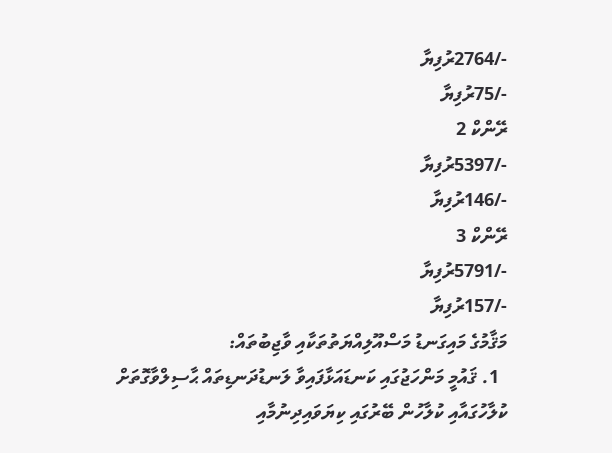-/2764ރުފިޔާ
-/75ރުފިޔާ
ރޭންކް 2
-/5397ރުފިޔާ
-/146ރުފިޔާ
ރޭންކް 3
-/5791ރުފިޔާ
-/157ރުފިޔާ
މަޤާމުގެ މައިގަނޑު މަސްއޫލިއްޔަތުތަކާއި ވާޖިބުތައް:
  1. ޤައުމީ މަންހަޖުގައި ކަނޑައަޅާފައިވާ ލަނޑުދަނޑިތައް ޙާސިލްވާގޮތަށް ކުލާހުގައާއި ކުލާހުން ބޭރުގައި ކިޔަވައިދިނުމާއި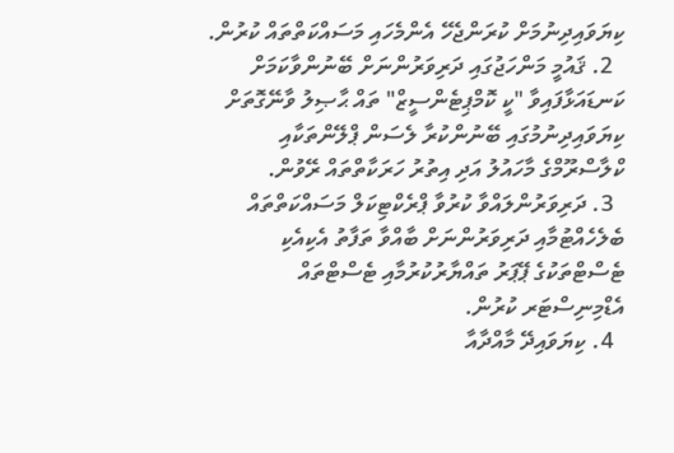ކިޔަވައިދިނުމަށް ކުރަންޖެހޭ އެންމެހައި މަސައްކަތްތައް ކުރުން.
  2. ޤައުމީ މަންހަޖުގައި ދަރިވަރުންނަށް ބޭނުންވާކަމަށް ކަނޑައަޅާފައިވާ "ކީ ކޮމްޕިޓެންސީޒް" ތައް ޙާޞިލު ވާނޭގޮތަށް ކިޔަވައިދިނުމުގައި ބޭނުންކުރާ ލެސަން ޕްލޭންތަކާއި ކްލާސްރޫމްގެ މާހައުލު އަދި އިތުރު ހަރަކާތްތައް ރޭވުން.
  3. ދަރިވަރުންލައްވާ ކުރުވާ ޕްރެކްޓިކަލް މަސައްކަތްތައް ބެލެހެއްޓުމާއި ދަރިވަރުންނަށް ބާއްވާ ތަފާތު އެކިއެކި ޓެސްޓްތަކުގެ ޕޭޕަރު ތައްޔާރުކުރުމާއި ޓެސްޓްތައް އެޑްމިނިސްޓަރ ކުރުން.
  4. ކިޔަވައިދޭ މާއްދާއާ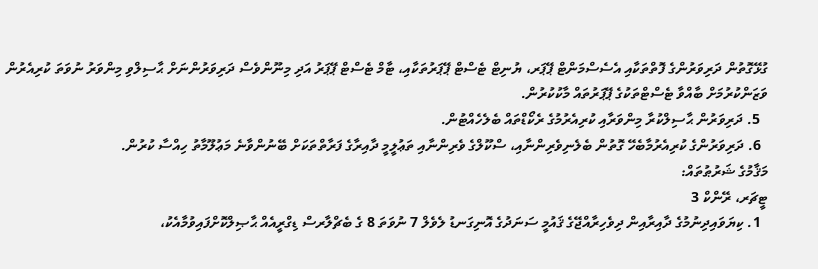ގުޅޭގޮތުން ދަރިވަރުންގެ ފޮތްތަކާއި އެސެސްމަންޓް ޕޭޕަރ، ޔުނިޓް ޓެސްޓް ޕޭޕަރުތަކާއި، ޓާމް ޓެސްޓް ޕޭޕަރު އަދި މިނޫންވެސް ދަރިވަރުންނަށް ޙާސިލްވި މިންވަރު ނުވަތަ ކުރިއެރުން ވަޒަންކުރުމަށް ބާއްވާ ޓެސްޓްތަކުގެ ޕޭޕަރުތައް މާކުކުރުން.
  5. ދަރިވަރުން ޙާސިލްކުރާ މިންވަރާއި ކުރިއެރުމުގެ ރެކޯޑްތައް ބެލެހެއްޓުން.
  6. ދަރިވަރުންގެ ކުރިއެރުމާބެހޭ ގޮތުން ބެލެނިވެރިންނާއި، ސްކޫލްގެ ވެރިންނާއި ތަޢުލީމީ ދާއިރާގެ ފަރާތްތަކަށް ބޭނުންވާނެ މަޢުލޫމާތު ހިއްސާ ކުރުން.
މަޤާމުގެ ޝަރުޠުތައް:
ޓީޗަރ، ރޭންކް 3
  1. ކިޔަވައިދިނުމުގެ ދާއިރާއިން ދިވެހިރާއްޖޭގެ ޤައުމީ ސަނަދުގެ އޮނިގަނޑު ލެވެލް 7 ނުވަތަ 8 ގެ ބެޗްލާރސް ޑިގްރީއެއް ޙާޞިލްކޮށްފައިވުމާއެކު،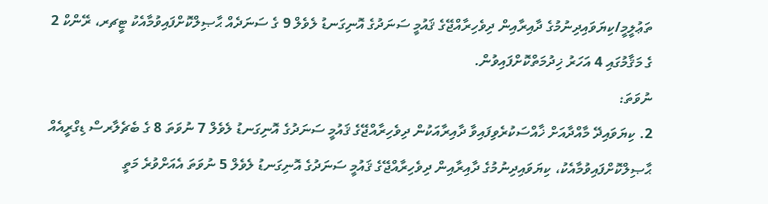ތަޢުލީމީ/ކިޔަވައިދިނުމުގެ ދާއިރާއިން ދިވެހިރާއްޖޭގެ ޤައުމީ ސަނަދުގެ އޮނިގަނޑު ލެވެލް 9 ގެ ސަނަދެއް ޙާޞިލްކޮށްފައިވުމާއެކު ޓީޗރ، ރޭންކް 2 ގެ މަޤާމުގައި 4 އަހަރު ޚިދުމަތްކޮށްފައިވުން.
ނުވަތަ:
2. ކިޔަވައިދޭ މާއްދާއަށް ޚާއްސަކުރެވިފައިވާ ދާއިރާއަކުން ދިވެހިރާއްޖޭގެ ޤައުމީ ސަނަދުގެ އޮނިގަނޑު ލެވެލް 7 ނުވަތަ 8 ގެ ބެޗެލާރސް ޑިގްރީއެއް ޙާޞިލްކޮށްފައިވުމާއެކު، ކިޔަވައިދިނުމުގެ ދާއިރާއިން ދިވެހިރާއްޖޭގެ ޤައުމީ ސަނަދުގެ އޮނިގަނޑު ލެވެލް 5 ނުވަތަ އެއަށްވުރެ މަތީ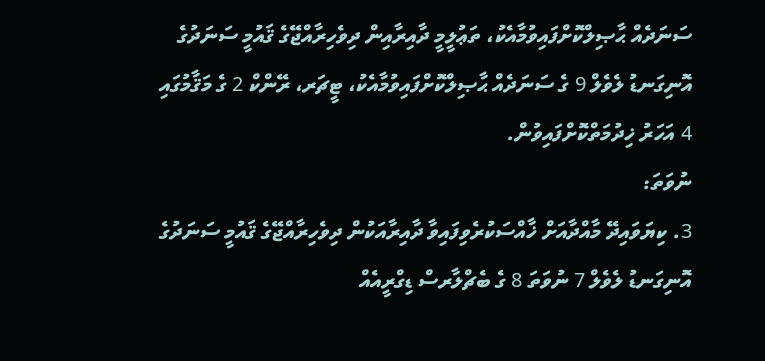ސަނަދެއް ޙާޞިލްކޮށްފައިވުމާއެކު، ތަޢުލީމީ ދާއިރާއިން ދިވެހިރާއްޖޭގެ ޤައުމީ ސަނަދުގެ އޮނިގަނޑު ލެވެލް 9 ގެ ސަނަދެއް ޙާޞިލްކޮށްފައިވުމާއެކު، ޓީޗަރ، ރޭންކް 2 ގެ މަޤާމުގައި 4 އަހަރު ޚިދުމަތްކޮށްފައިވުން.
ނުވަތަ:
3. ކިޔަވައިދޭ މާއްދާއަށް ޚާއްސަކުރެވިފައިވާ ދާއިރާއަކުން ދިވެހިރާއްޖޭގެ ޤައުމީ ސަނަދުގެ އޮނިގަނޑު ލެވެލް 7 ނުވަތަ 8 ގެ ބެޗްލާރސް ޑިގްރީއެއް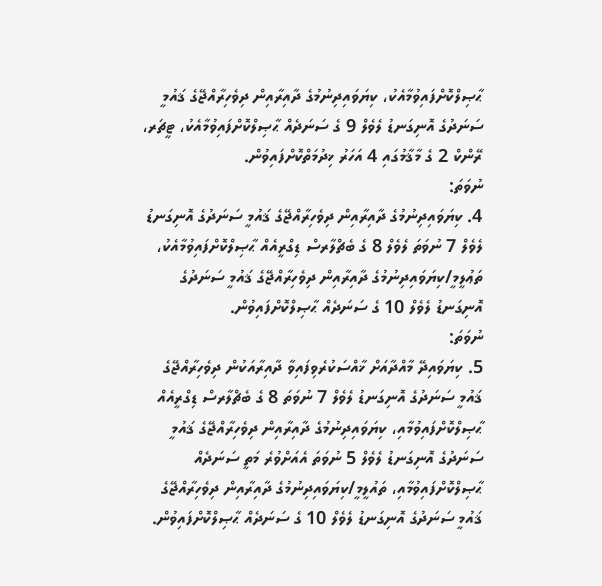ޙާޞިލްކޮށްފައިވުމާއެކު، ކިޔަވައިދިނުމުގެ ދާއިރާއިން ދިވެހިރާއްޖޭގެ ޤައުމީ ސަނަދުގެ އޮނިގަނޑު ލެވެލް 9 ގެ ސަނަދެއް ޙާޞިލްކޮށްފައިވުމާއެކު، ޓީޗަރ، ރޭންކް 2 ގެ މާޤާމުގައި 4 އަހަރު ޚިދުމަތްކޮށްފައިވުން.
ނުވަތަ:
4. ކިޔަވައިދިނުމުގެ ދާއިރާއިން ދިވެހިރާއްޖޭގެ ޤައުމީ ސަނަދުގެ އޮނިގަނޑު ލެވެލް 7 ނުވަތަ ލެވެލް 8 ގެ ބެޗްލާރސް ޑިގްރީއެއް ޙާޞިލްކޮށްފައިވުމާއެކު، ތަޢުލީމީ/ކިޔަވައިދިނުމުގެ ދާއިރާއިން ދިވެހިރާއްޖޭގެ ޤައުމީ ސަނަދުގެ އޮނިގަނޑު ލެވެލް 10 ގެ ސަނަދެއް ޙާޞިލްކޮށްފައިވުން.
ނުވަތަ:
5. ކިޔަވައިދޭ މާއްދާއަށް ޚާއްސަކުރެވިފައިވާ ދާއިރާއަކުން ދިވެހިރާއްޖޭގެ ޤައުމީ ސަނަދުގެ އޮނިގަނޑު ލެވެލް 7 ނުވަތަ 8 ގެ ބެޗްލާރސް ޑިގްރީއެއް ޙާޞިލްކޮށްފައިވުމާއި، ކިޔަވައިދިނުމުގެ ދާއިރާއިން ދިވެހިރާއްޖޭގެ ޤައުމީ ސަނަދުގެ އޮނިގަނޑު ލެވެލް 5 ނުވަތަ އެއަށްވުރެ މަތީ ސަނަދެއް ޙާޞިލްކޮށްފައިވުމާއި، ތައުލީމީ/ކިޔަވައިދިނުމުގެ ދާއިރާއިން ދިވެހިރާއްޖޭގެ ޤައުމީ ސަނަދުގެ އޮނިގަނޑު ލެވެލް 10 ގެ ސަނަދެއް ޙާޞިލްކޮށްފައިވުން.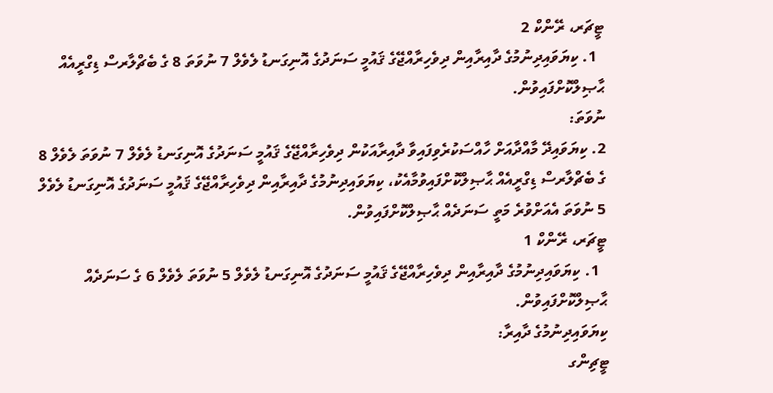ޓީޗަރ، ރޭންކް 2
  1. ކިޔަވައިދިނުމުގެ ދާއިރާއިން ދިވެހިރާއްޖޭގެ ޤައުމީ ސަނަދުގެ އޮނިގަނޑު ލެވެލް 7 ނުވަތަ 8 ގެ ބެޗްލާރސް ޑިގްރީއެއް ޙާޞިލްކޮށްފައިވުން.
ނުވަތަ:
2. ކިޔަވައިދޭ މާއްދާއަށް ހާއްސަކުރެވިފައިވާ ދާއިރާއަކުން ދިވެހިރާއްޖޭގެ ޤައުމީ ސަނަދުގެ އޮނިގަނޑު ލެވެލް 7 ނުވަތަ ލެވެލް 8 ގެ ބެޗްލާރސް ޑިގްރީއެއް ޙާޞިލްކޮށްފައިވުމާއެކު، ކިޔަވައިދިނުމުގެ ދާއިރާއިން ދިވެހިރާއްޖޭގެ ޤައުމީ ސަނަދުގެ އޮނިގަނޑު ލެވެލް 5 ނުވަތަ އެއަށްވުރެ މަތީ ސަނަދެއް ޙާޞިލްކޮށްފައިވުން.
ޓީޗަރ، ރޭންކް 1
  1. ކިޔަވައިދިނުމުގެ ދާއިރާއިން ދިވެހިރާއްޖޭގެ ޤައުމީ ސަނަދުގެ އޮނިގަނޑު ލެވެލް 5 ނުވަތަ ލެވެލް 6 ގެ ސަނަދެއް ޙާޞިލްކޮށްފައިވުން.
ކިޔަވައިދިނުމުގެ ދާއިރާ:
ޓީޗިންގ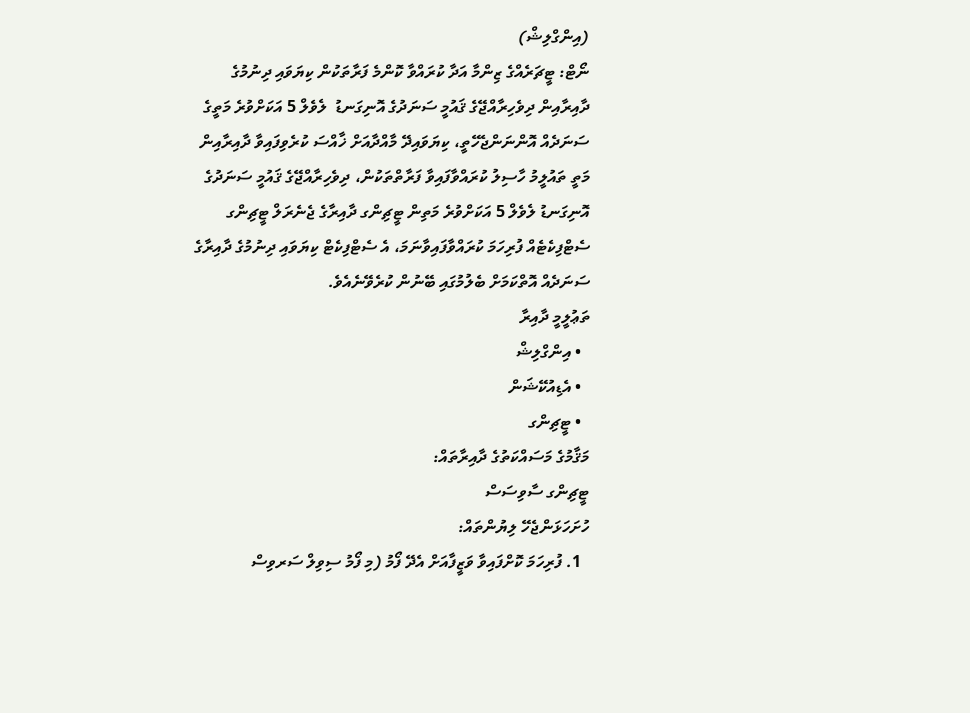(އިންގްލިޝް)
ނޯޓް: ޓީޗަރެއްގެ ޒިންމާ އަދާ ކުރައްވާ ކޮންމެ ފަރާތަކުން ކިޔަވައި ދިނުމުގެ ދާއިރާއިން ދިވެހިރާއްޖޭގެ ޤައުމީ ސަނަދުގެ އޮނިގަނޑު  ލެވެލް 5 އަކަށްވުރެ މަތީގެ ސަނަދެއް އޮންނަންޖެހޭތީ، ކިޔަވައިދޭ މާއްދާއަށް ޚާއްސަ ކުރެވިފައިވާ ދާއިރާއިން މަތީ ތައުލީމު ހާސިލު ކުރައްވާފައިވާ ފަރާތްތަކުން، ދިވެހިރާއްޖޭގެ ޤައުމީ ސަނަދުގެ އޮނިގަނޑު ލެވެލް 5 އަކަށްވުރެ މަތިން ޓީޗިންގ ދާއިރާގެ ޖެނެރަލް ޓީޗިންގ ސެޓްފިކެޓެއް ފުރިހަމަ ކުރައްވާފައިވާނަމަ، އެ ސެޓްފިކެޓް ކިޔަވައި ދިނުމުގެ ދާއިރާގެ ސަނަދެއް އޮތްކަމަށް ބެލުމުގައި ބޭނުން ކުރެވޭނެއެވެ.
ތަޢުލީމީ ދާއިރާ
  • އިންގްލިޝް
  • އެޑިއުކޭޝަން
  • ޓީޗިންގ
މަޤާމުގެ މަސައްކަތުގެ ދާއިރާތައް:
ޓީޗިންގ ސާވިސަސް
ހުށަހަޅަންޖެހޭ ލިޔުންތައް:
  1. ފުރިހަމަ ކޮށްފައިވާ ވަޒީފާއަށް އެދޭ ފޯމު (މި ފޯމު ސިވިލް ސަރވިސް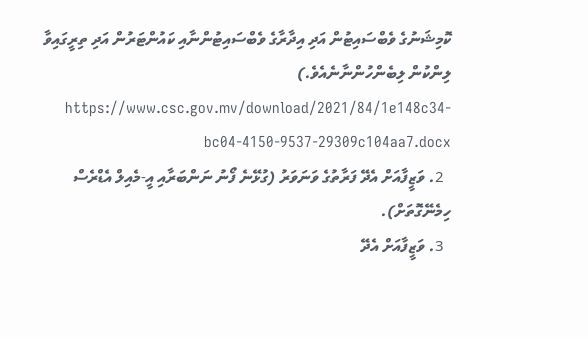ކޮމިޝަނުގެ ވެބްސައިޓުން އަދި އިދާރާގެ ވެބްސައިޓުންނާއި ކައުންޓަރުން އަދި ތިރީގައިވާ ލިންކުން ލިބެންހުންނާނެއެވެ.)  https://www.csc.gov.mv/download/2021/84/1e148c34-bc04-4150-9537-29309c104aa7.docx
  2. ވަޒީފާއަށް އެދޭ ފަރާތުގެ ވަނަވަރު (ގުޅޭނެ ފޯނު ނަންބަރާއި އީ-މެއިލް އެޑްރެސް ހިމެނޭގޮތަށް).
  3. ވަޒީފާއަށް އެދޭ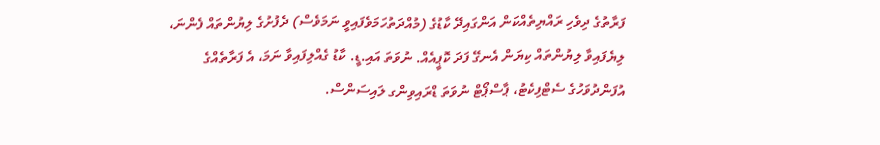ފަރާތުގެ ދިވެހި ރައްޔިތެއްކަން އަންގައިދޭ ކާޑުގެ (މުއްދަތުހަމަވެފައިވީ ނަމަވެސް) ދެފުށުގެ ލިޔުންތައް ފެންނަ، ލިޔެފައިވާ ލިޔުންތައް ކިޔަން އެނގޭ ފަދަ ކޮޕީއެއް. ނުވަތަ އައި.ޑީ. ކާޑު ގެއްލިފައިވާ ނަމަ، އެ ފަރާތެއްގެ އުފަންދުވަހުގެ ސެޓްފިކެޓު، ޕާސްޕޯޓް ނުވަތަ ޑްރައިވިންގ ލައިސަންސް.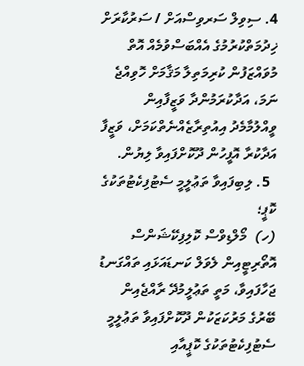4. ސިވިލް ސަރވިސްއަށް / ސަރުކާރަށް ޚިދުމަތްކުރުމުގެ އެއްބަސްވުމެއް އޮތް މުވައްޒަފުން ކުރިމަތިލާ މަޤާމަށް ހޮވިއްޖެ ނަމަ، އަދާކުރަމުންދާ ވަޒީފާއިން ވީއްލުމާމެދު އިއުތިރާޒެއްނެތްކަމަށް، ވަޒީފާ އަދާކުރާ އޮފީހުން ދޫކޮށްފައިވާ ލިޔުން.
  5. ލިބިފައިވާ ތަޢުލީމީ ސެޓުފިކެޓުތަކުގެ ކޮޕީ؛
(ހ)  މޯލްޑިވްސް ކޮލިފިކޭޝަންސް އޮތޯރިޓީއިން ލެވަލް ކަނޑައަޅައި ތައްގަނޑު ޖަހާފައިވާ، މަތީ ތަޢުލީމުދޭ ރާއްޖެއިން ބޭރުގެ މަރުކަޒަކުން ދޫކޮށްފައިވާ ތަޢުލީމީ ސެޓުފިކެޓުތަކުގެ ކޮޕީއާއި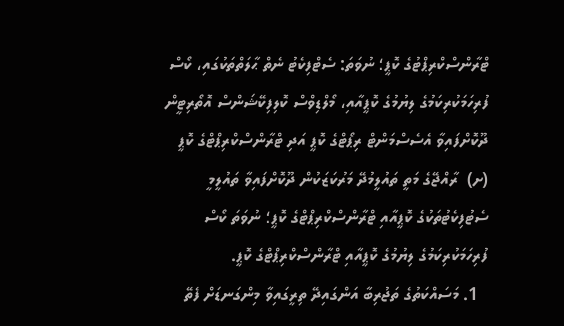ޓްރާންސްކްރިޕްޓުގެ ކޮޕީ؛ ނުވަތަ: ސެޓްފިކެޓު ނެތް ޙާލަތްތަކުގައި، ކޯސް ފުރިހަމަކުރިކަމުގެ ލިޔުމުގެ ކޮޕީއާއި، މޯލްޑިވްސް ކޮލިފިކޭޝަންސް އޮތޯރިޓީން ދޫކޮށްފައިވާ އެސެސްމަންޓް ރިޕޯޓްގެ ކޮޕީ އަދި ޓްރާންސްކްރިޕްޓްގެ ކޮޕީ
(ށ)  ރާއްޖޭގެ މަތީ ތައުލީމުދޭ މަރުކަޒަކުން ދޫކޮށްފައިވާ ތައުލީމީ ސެޓުފިކެޓުތަކުގެ ކޮޕީއާއި ޓްރާންސްކްރިޕްޓްގެ ކޮޕީ؛ ނުވަތަ ކޯސް ފުރިހަމަކުރިކަމުގެ ލިޔުމުގެ ކޮޕީއާއި ޓްރާންސްކްރިޕްޓްގެ ކޮޕީ.
  1. މަސައްކަތުގެ ތަޖުރިބާ އަންގައިދޭ ތިރީގައިވާ މިންގަނޑަށް ފެތޭ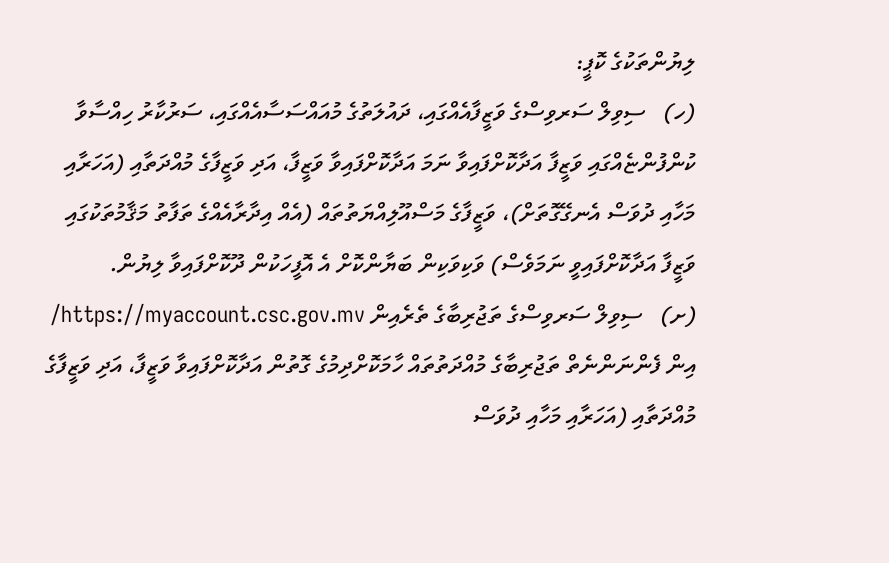ލިޔުންތަކުގެ ކޮޕީ:
(ހ)   ސިވިލް ސަރވިސްގެ ވަޒީފާއެއްގައި، ދައުލަތުގެ މުއައްސަސާއެއްގައި، ސަރުކާރު ހިއްސާވާ ކުންފުންޏެއްގައި ވަޒީފާ އަދާކޮށްފައިވާ ނަމަ އަދާކޮށްފައިވާ ވަޒީފާ، އަދި ވަޒީފާގެ މުއްދަތާއި (އަހަރާއި މަހާއި ދުވަސް އެނގޭގޮތަށް)، ވަޒީފާގެ މަސްއޫލިއްޔަތުތައް (އެއް އިދާރާއެއްގެ ތަފާތު މަޤާމުތަކުގައި ވަޒީފާ އަދާކޮށްފައިވީ ނަމަވެސް) ވަކިވަކިން ބަޔާންކޮށް އެ އޮފީހަކުން ދޫކޮށްފައިވާ ލިޔުން.
(ށ)   ސިވިލް ސަރވިސްގެ ތަޖުރިބާގެ ތެރެއިން https://myaccount.csc.gov.mv/ އިން ފެންނަންނެތް ތަޖުރިބާގެ މުއްދަތުތައް ހާމަކޮށްދިމުގެ ގޮތުން އަދާކޮށްފައިވާ ވަޒީފާ، އަދި ވަޒީފާގެ މުއްދަތާއި (އަހަރާއި މަހާއި ދުވަސް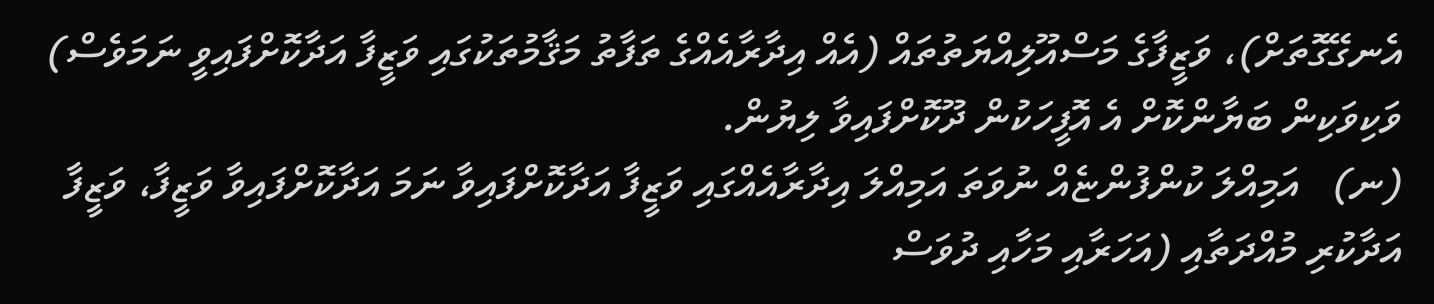އެނގޭގޮތަށް)، ވަޒީފާގެ މަސްއޫލިއްޔަތުތައް (އެއް އިދާރާއެއްގެ ތަފާތު މަޤާމުތަކުގައި ވަޒީފާ އަދާކޮށްފައިވީ ނަމަވެސް) ވަކިވަކިން ބަޔާންކޮށް އެ އޮފީހަކުން ދޫކޮށްފައިވާ ލިޔުން.
(ނ)   އަމިއްލަ ކުންފުންޏެއް ނުވަތަ އަމިއްލަ އިދާރާއެއްގައި ވަޒީފާ އަދާކޮށްފައިވާ ނަމަ އަދާކޮށްފައިވާ ވަޒީފާ، ވަޒީފާ އަދާކުރި މުއްދަތާއި (އަހަރާއި މަހާއި ދުވަސް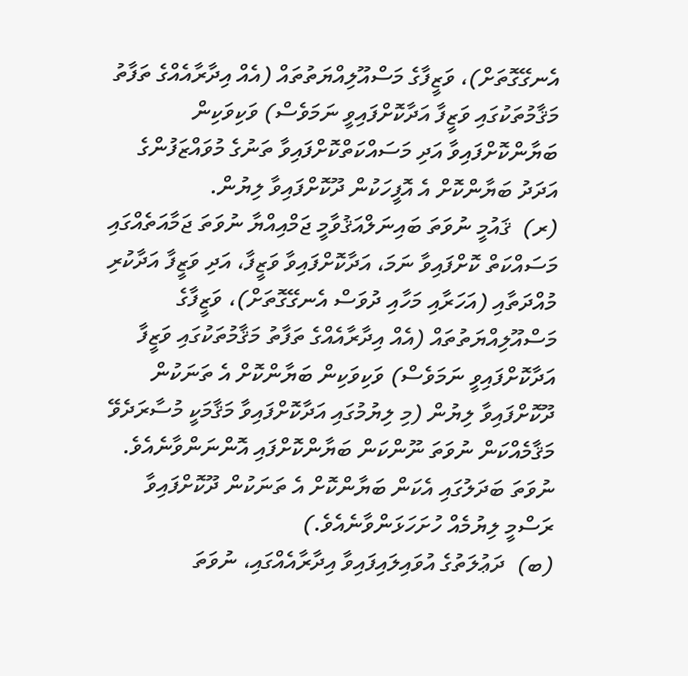އެނގޭގޮތަށް)، ވަޒީފާގެ މަސްއޫލިއްޔަތުތައް (އެއް އިދާރާއެއްގެ ތަފާތު މަޤާމުތަކުގައި ވަޒީފާ އަދާކޮށްފައިވީ ނަމަވެސް) ވަކިވަކިން ބަޔާންކޮށްފައިވާ އަދި މަސައްކަތްކޮށްފައިވާ ތަނުގެ މުވައްޒަފުންގެ އަދަދު ބަޔާންކޮށް އެ އޮފީހަކުން ދޫކޮށްފައިވާ ލިޔުން.
(ރ)  ޤައުމީ ނުވަތަ ބައިނަލްއަޤުވާމީ ޖަމްއިއްޔާ ނުވަތަ ޖަމާއަތެއްގައި މަސައްކަތް ކޮށްފައިވާ ނަމަ، އަދާކޮށްފައިވާ ވަޒީފާ، އަދި ވަޒީފާ އަދާކުރި މުއްދަތާއި (އަހަރާއި މަހާއި ދުވަސް އެނގޭގޮތަށް)، ވަޒީފާގެ މަސްއޫލިއްޔަތުތައް (އެއް އިދާރާއެއްގެ ތަފާތު މަޤާމުތަކުގައި ވަޒީފާ އަދާކޮށްފައިވީ ނަމަވެސް) ވަކިވަކިން ބަޔާންކޮށް އެ ތަނަކުން ދޫކޮށްފައިވާ ލިޔުން (މި ލިޔުމުގައި އަދާކޮށްފައިވާ މަޤާމަކީ މުސާރަދެވޭ މަޤާމެއްކަން ނުވަތަ ނޫންކަން ބަޔާންކޮށްފައި އޮންނަންވާނެއެވެ. ނުވަތަ ބަދަލުގައި އެކަން ބަޔާންކޮށް އެ ތަނަކުން ދޫކޮށްފައިވާ ރަސްމީ ލިޔުމެއް ހުށަހަޅަންވާނެއެވެ.)
(ބ)  ދަޢުލަތުގެ އުވައިލައިފައިވާ އިދާރާއެއްގައި، ނުވަތަ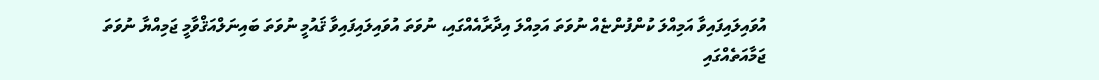އުވައިލައިފައިވާ އަމިއްލަ ކުންފުންޏެއް ނުވަތަ އަމިއްލަ އިދާރާއެއްގައި، ނުވަތަ އުވައިލައިފައިވާ ޤައުމީ ނުވަތަ ބައިނަލްއަޤްވާމީ ޖަމިއްޔާ ނުވަތަ ޖަމާއަތެއްގައި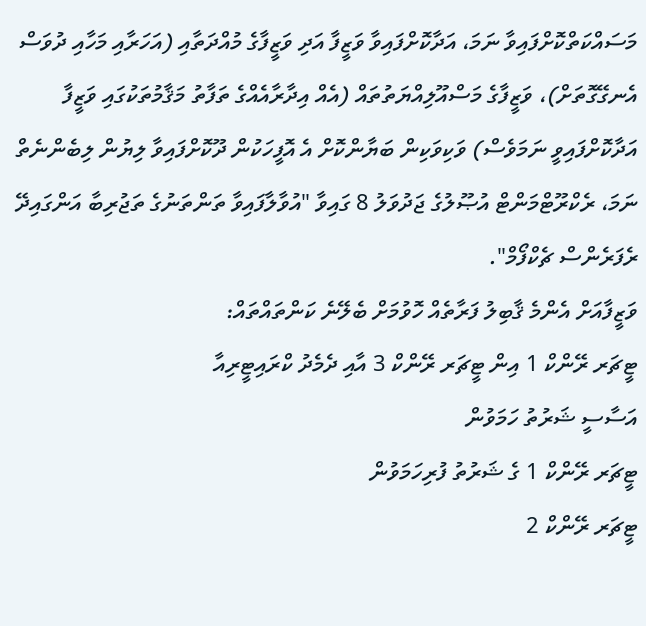މަސައްކަތްކޮށްފައިވާ ނަމަ، އަދާކޮށްފައިވާ ވަޒީފާ އަދި ވަޒީފާގެ މުއްދަތާއި (އަހަރާއި މަހާއި ދުވަސް އެނގޭގޮތަށް)، ވަޒީފާގެ މަސްއޫލިއްޔަތުތައް (އެއް އިދާރާއެއްގެ ތަފާތު މަޤާމުތަކުގައި ވަޒީފާ އަދާކޮށްފައިވީ ނަމަވެސް) ވަކިވަކިން ބަޔާންކޮށް އެ އޮފީހަކުން ދޫކޮށްފައިވާ ލިޔުން ލިބެންނެތް ނަމަ، ރެކްރޫޓްމަންޓް އުޞޫލުގެ ޖަދުވަލު 8 ގައިވާ "އުވާލާފައިވާ ތަންތަނުގެ ތަޖުރިބާ އަންގައިދޭ ރެފަރެންސް ޗެކްފޯމް".
ވަޒީފާއަށް އެންމެ ޤާބިލު ފަރާތެއް ހޮވުމަށް ބެލޭނެ ކަންތައްތައް:
ޓީޗަރ ރޭންކް 1 އިން ޓީޗަރ ރޭންކް 3 އާއި ދެމެދު ކްރައިޓީރިއާ
އަސާސީ ޝަރުތު ހަމަވުން
ޓީޗަރ ރޭންކް 1 ގެ ޝަރުތު ފުރިހަމަވުން
ޓީޗަރ ރޭންކް 2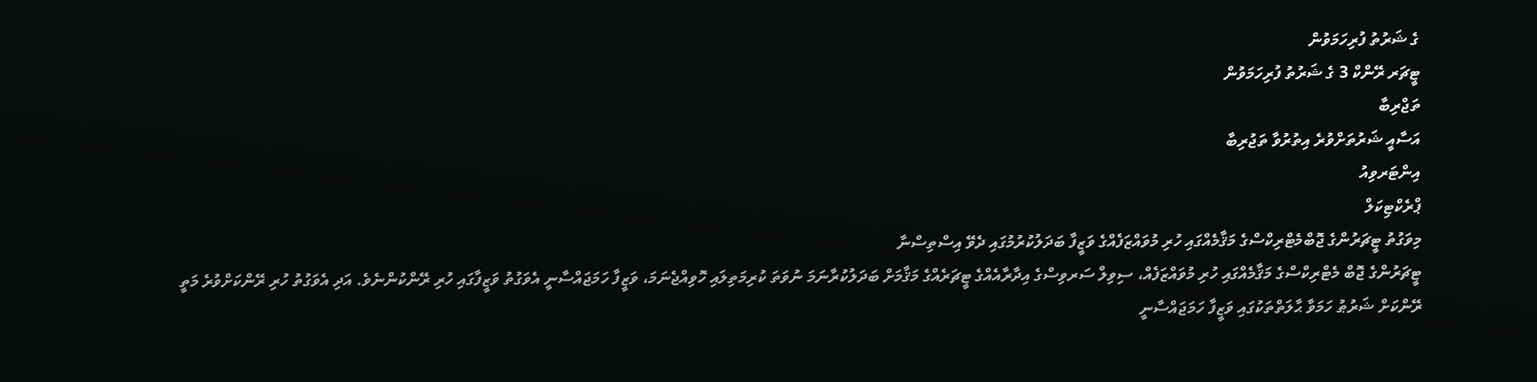ގެ ޝަރުތު ފުރިހަމަވުން
ޓީޗަރ ރޭންކް 3 ގެ ޝަރުތު ފުރިހަމަވުން
ތަޖްރިބާ
އަސާއީ ޝަރުތަށްވުރެ އިތުރުވާ ތަޖުރިބާ
އިންޓަރވިއު
ޕްރެކްޓިކަލް
މިވަގުތު ޓީޗަރުންގެ ޖޮބްމެޓްރިކްސްގެ މަޤާމެއްގައި ހުރި މުވައްޒަފެއްގެ ވަޒީފާ ބަދަލުކުރުމުގައި ދެވޭ އިސްތިސްނާ
ޓީޗަރުންގެ ޖޮބް މެޓްރިކްސްގެ މަޤާމެއްގައި ހުރި މުވައްޒަފެއް، ސިވިލް ސަރވިސްގެ އިދާރާއެއްގެ ޓީޗަރެއްގެ މަޤާމަށް ބަދަލުކުރާނަމަ ނުވަތަ ކުރިމަތިލައި ހޮވިއްޖެނަމަ، ވަޒީފާ ހަމަޖައްސާނީ އެވަގުތު ވަޒީފާގައި ހުރި ރޭންކުންނެވެ. އަދި އެވަގުތު ހުރި ރޭންކަށްވުރެ މަތީ ރޭންކަށް ޝަރުޠު ހަމަވާ ޙާލަތްތަކުގައި ވަޒީފާ ހަމަޖައްސާނީ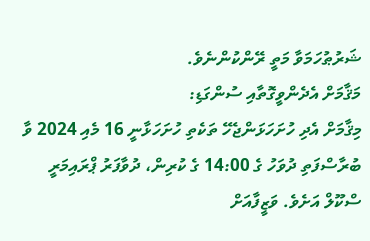ޝަރުޠުހަމަވާ މަތީ ރޭންކުންނެވެ.
މަޤާމަށް އެދެންވީގޮތާއި ސުންގަޑި:
މިޤާމަށް އެދި ހުށަހަޅަންޖެހޭ ތަކެތި ހުށަހަޅާނީ 16 މެއި 2024 ވާ ބުރާސްފަތި ދުވަހު ގެ 14:00 ގެ ކުރިން، ދުވާފަރު ޕްރައިމަރީ ސްކޫލް އަށެވެ. ވަޒީފާއަށް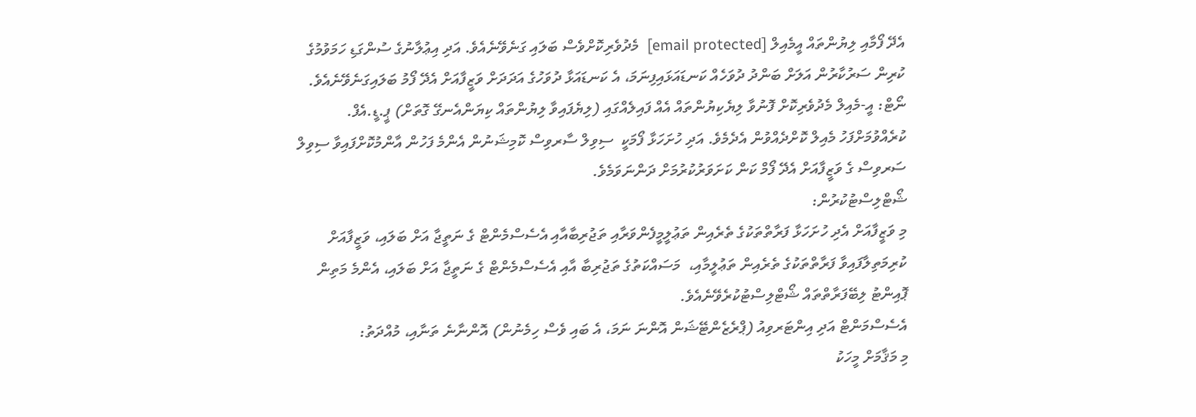އެދޭ ފޯމާއި ލިޔުންތައް އީމެއިލް [email protected]  މެދުވެރިކޮށްވެސް ބަލައި ގަނެވޭނެއެވެ. އަދި އިޢުލާނުގެ ސުންގަޑި ހަމަވުމުގެ  ކުރިން ސަރުކާރުން އަލަށް ބަންދު ދުވަހެއް ކަނޑައަޅައިފިނަމަ، އެ ކަނޑައަޅާ ދުވަހުގެ އަދަދަށް ވަޒީފާއަށް އެދޭ ފޯމު ބަލައިގަނެވޭނެއެވެ.
ނޯޓް: އީ-މެއިލް މެދުވެރިކޮށް ފޮނުވާ ލިޔެކިޔުންތައް އެއް ފައިލެއްގައި (ލިޔެފައިވާ ލިޔުންތައް ކިޔަންއެނގޭ ގޮތަށް) ޕީ.ޑީ.އެފް. ކުރެއްވުމަށްފަހު މެއިލް ކޮށްދެއްވުން އެދެމެވެ. އަދި ހުށަހަޅާ ފޯމަކީ  ސިވިލް ސާރވިސް ކޮމިޝަނުން އެންމެ ފަހުން އާންމުކޮށްފައިވާ ސިވިލް ސަރވިސް ގެ ވަޒީފާއަށް އެދޭ ފޯމް ކަން ކަށަވަރުކުރުމަށް ދަންނަވަމެވެ.
ޝޯޓްލިސްޓުކުރުން:
މި ވަޒީފާއަށް އެދި ހުށަހަޅާ ފަރާތްތަކުގެ ތެރެއިން ތަޢުލީމީފެންވަރާއި ތަޖުރިބާއާއި އެސެސްމެންޓް ގެ ނަތީޖާ އަށް ބަލައި، ވަޒީފާއަށް ކުރިމަތިލާފައިވާ ފަރާތްތަކުގެ ތެރެއިން ތަޢުލީމާއި،  މަސައްކަތުގެ ތަޖުރިބާ އާއި އެސެސްމެންޓް ގެ ނަތީޖާ އަށް ބަލައި، އެންމެ މަތިން ޕޮއިންޓު ލިބޭފަރާތްތައް ޝޯޓްލިސްޓުކުރެވޭނެއެވެ.
އެސެސްމަންޓް އަދި އިންޓަރވިއު (ޕްރެޒެންޓޭޝަން އޮންނަ ނަމަ، އެ ބައި ވެސް ހިމެނުން) އޮންނާނެ ތަނާއި، މުއްދަތު:
މި މަޤާމަށް މީހަކު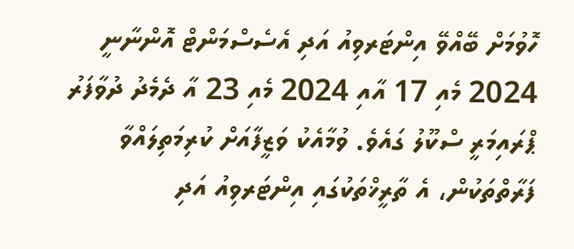ހޮވުމަށް ބޭއްވޭ އިންޓަރވިއު އަދި އެސެސްމަންޓް އޮންނާނީ 2024 މެއި 17 އާއި 2024 މެއި 23 އާ ދެމެދު ދުވާފަރު ޕްރައިމަރީ ސްކޫލު ގައެވެ. ވުމާއެކު ވަޒީފާއަށް ކުރިމަތިލައްވާ ފަރާތްތަކުން، އެ ތާރީޚްތަކުގައި އިންޓަރވިއު އަދި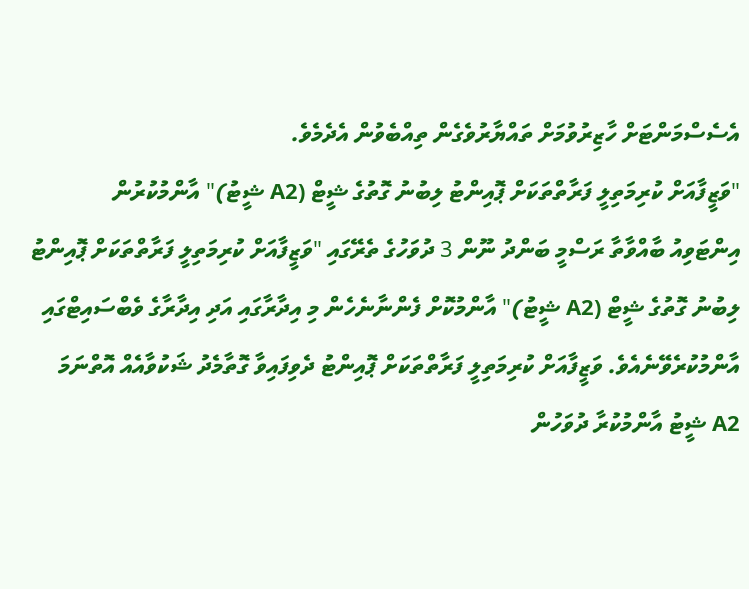އެސެސްމަންޓަށް ހާޒިރުވުމަށް ތައްޔާރުވެގެން ތިއްބެވުން އެދެމެވެ.
"ވަޒީފާއަށް ކުރިމަތިލީ ފަރާތްތަކަށް ޕޮއިންޓު ލިބުނު ގޮތުގެ ޝީޓް (A2 ޝީޓު)" އާންމުކުރުން
އިންޓަވިއު ބާއްވާތާ ރަސްމީ ބަންދު ނޫން 3 ދުވަހުގެ ތެރޭގައި "ވަޒީފާއަށް ކުރިމަތިލީ ފަރާތްތަކަށް ޕޮއިންޓު ލިބުނު ގޮތުގެ ޝީޓް (A2 ޝީޓު)" އާންމުކޮށް ފެންނާނެހެން މި އިދާރާގައި އަދި އިދާރާގެ ވެބްސައިޓްގައި އާންމުކުރެވޭނެއެވެ. ވަޒީފާއަށް ކުރިމަތިލީ ފަރާތްތަކަށް ޕޮއިންޓު ދެވިފައިވާ ގޮތާމެދު ޝަކުވާއެއް އޮތްނަމަ A2 ޝީޓު އާންމުކުރާ ދުވަހުން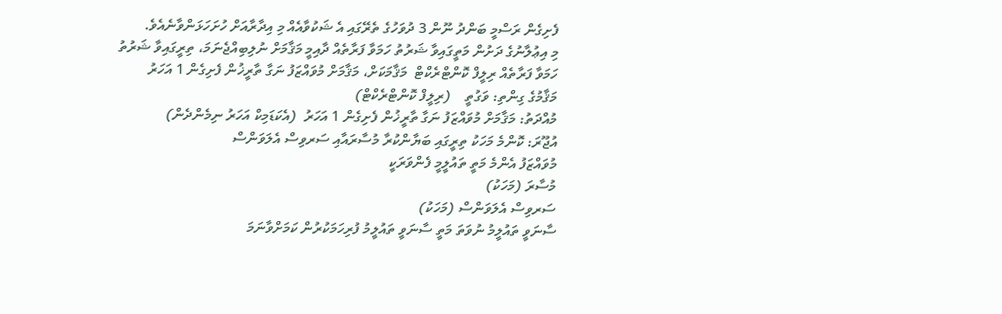ފެށިގެން ރަސްމީ ބަންދު ނޫން 3 ދުވަހުގެ ތެރޭގައި އެ ޝަކުވާއެއް މި އިދާރާއަށް ހުށަހަޅަންވާނެއެވެ.
މި އިޢުލާނުގެ ދަށުން މަތީގައިވާ ޝަރުތު ހަމަވާ ފަރާތެއް ދާއިމީ މަޤާމަށް ނުލިބިއްޖެނަމަ، ތިރީގައިވާ ޝަރުތު ހަމަވާ ފަރާތެއް ރިލީފް ކޮންޓްރެކްޓް  މަޤާމަކަށް، މަޤާމަށް މުވައްޒަފު ނަގާ ތާރީޚުން ފެށިގެން 1 އަހަރު
މަޤާމުގެ ގިންތި: ވަގުތީ    (ރިލީފް ކޮންޓްރެކްޓް)
މުއްދަތު: މަޤާމަށް މުވައްޒަފު ނަގާ ތާރީޚުން ފެށިގެން 1 އަހަރު  (އެކަޑަމިކް އަހަރު ނިމެންދެން)
އުޖޫރަ: ކޮންމެ މަހަކު ތިރީގައި ބަޔާންކުރާ މުސާރައާއި ސަރވިސް އެލަވަންސް
މުވައްޒަފު އެންމެ މަތީ ތައުލީމީ ފެންވަރަކީ
މުސާރަ (މަހަކު)
ސަރވިސް އެލަވަންސް (މަހަކު)
ސާނަވީ ތައުލީމު ނުވަތަ މަތީ ސާނަވީ ތައުލީމު ފުރިހަމަކުރުން ކަމަށްވާނަމަ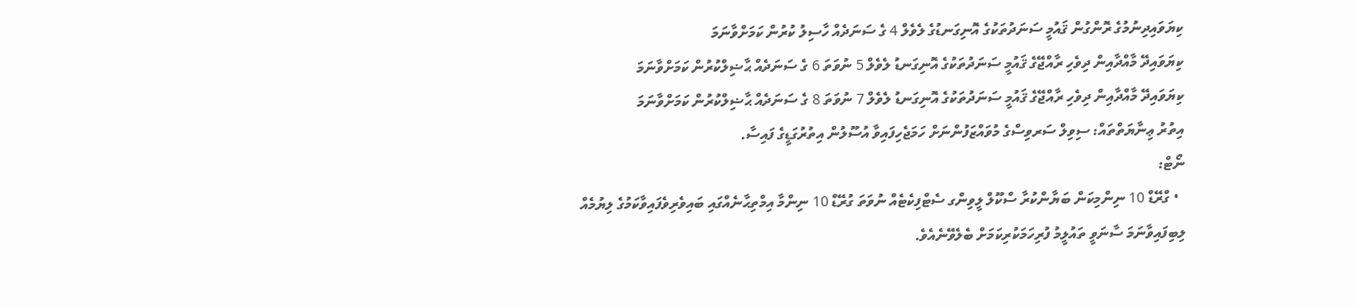ކިޔަވައިދިނުމުގެ ރޮންގުން ޤައުމީ ސަނަދުތަކުގެ އޮނިގަނޑުގެ ލެވެލް 4 ގެ ސަނަދެއް ހާސިލު ކުރުން ކަމަށްވާނަމަ
ކިޔަވައިދޭ މާއްދާއިން ދިވެހި ރާއްޖޭގެ ޤައުމީ ސަނަދުތަކުގެ އޮނިގަނޑު ލެވެލް 5 ނުވަތަ 6 ގެ ސަނަދެއް ޙާޟިލްކުރުން ކަމަށްވާނަމަ
ކިޔަވައިދޭ މާއްދާއިން ދިވެހި ރާއްޖޭގެ ޤައުމީ ސަނަދުތަކުގެ އޮނިގަނޑު ލެވެލް 7 ނުވަތަ 8 ގެ ސަނަދެއް ޙާޟިލްކުރުން ކަމަށްވާނަމަ
އިތުރު ޢިނާޔަތްތައް: ސިވިލް ސަރވިސްގެ މުވައްޒަފުންނަށް ހަމަޖެހިފައިވާ އުސޫލުން އިތުރުގަޑީގެ ފައިސާ.
ނޯޓް:
  • ގްރޭޑް 10 ނިންމިކަން ބަޔާންކުރާ ސްކޫލް ލީވިންގ ސެޓްފިކެޓެއް ނުވަތަ ގުރޭޑް 10 ނިންމާ އިމްތިޙާނެއްގައި ބައިވެރިވެފައިވާކަމުގެ ލިޔުމެއް ލިބިފައިވާނަމަ ސާނަވީ ތައުލީމު ފުރިހަމަކުރިކަމަށް ބެލެވޭނެއެވެ.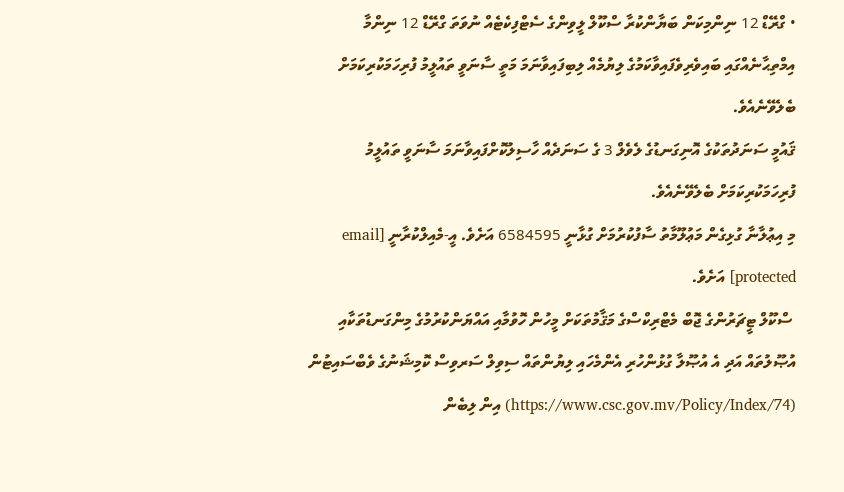• ގްރޭޑް 12 ނިންމިކަން ބަޔާންކުރާ ސްކޫލް ލީވިންގެ ސެޓްފިކެޓެއް ނުވަތަ ގްރޭޑް 12 ނިންމާ އިމްތިޙާނެއްގައި ބައިވެރިވެފައިވާކަމުގެ ލިޔުމެއް ލިބިފައިވާނަމަ މަތީ ސާނަވީ ތައުލީމު ފުރިހަމަކުރިކަމަށް ބެލެވޭނެއެވެ.
ޤައުމީ ސަނަދުތަކުގެ އޮނިގަނޑުގެ ލެވެލް 3 ގެ ސަނަދެއް ހާސިލުކޮށްފައިވާނަމަ ސާނަވީ ތައުލީމު ފުރިހަމަކުރިކަމަށް ބެލެވޭނެއެވެ.
މި އިޢުލާނާ ގުޅިގެން މަޢުލޫމާތު ސާފުކުރުމަށް ގުޅާނީ 6584595 އަށެވެ. އީ-މެއިލްކުރާނީ [email protected] އަށެވެ.
 ސްކޫލް ޓީޗަރުންގެ ޖޮބް މެޓްރިކްސްގެ މަޤާމުތަކަށް މީހުން ހޮވުމާއި އައްޔަންކުރުމުގެ މިންގަނޑުތަކާއި އުޞޫލުތައް އަދި އެ އުޞޫލާ ގުޅުންހުރި އެންމެހައި ލިޔުންތައް ސިވިލް ސަރވިސް ކޮމިޝަނުގެ ވެބްސައިޓުން (https://www.csc.gov.mv/Policy/Index/74) އިން ލިބެން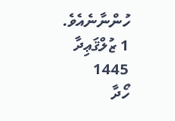ހުންނާނެއެވެ.
1 ޒުލްޤަޢިދާ 1445
ހޯދާ